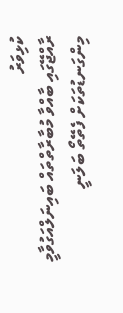ކުޅިވަރު
ރާއްޖޭގައި ބާއްވާ މުބާރާތްތައް ބައިނަލްއަގުވާމީ މިންގަނޑުތަކަށް ފެތޭތޯ ބަލަނީ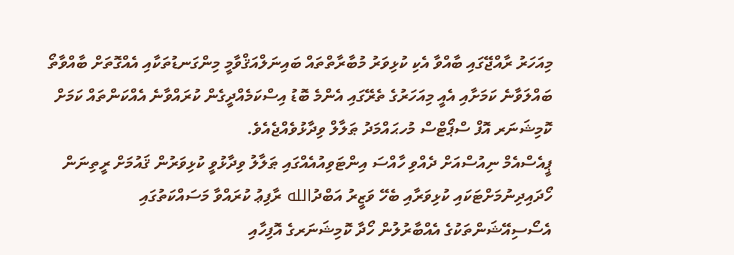މިއަހަރު ރާއްޖޭގައި ބާއްވާ އެކި ކުޅިވަރު މުބާރާތްތައް ބައިނަލްއަޤްވާމީ މިންގަނޑުތަކާއި އެއްގޮތަށް ބާއްވާތޯ ބައްލަވާނެ ކަމަށާއި އެއީ މިއަހަރުގެ ތެރޭގައި އެންމެ ބޮޑު އިސްކަމެއްދީގެން ކުރައްވާނެ އެއްކަންތައް ކަމަށް ކޮމިޝަނަރ އޮފް ސްޕޯޓްސް މުހޙައްމަދު ޠަލާލް ވިދާޅުވެއްޖެއެވެ.
ޕީއެސްއެމް ނިއުސްއަށް ދެއްވި ހާއްސަ އިންޓަވިއުއެއްގައި ޠަލާލު ވިދާޅުވީ ކުޅިވަރުން ޤައުމަށް ރީތިނަން ހޯދައިދިނުމަށްޓަކައި ކުޅިވަރާއި ބެހޭ ވަޒީރު އަބްދުالله ރާފިޢު ކުރައްވާ މަސައްކަތުގައި އެސޯސިއޭޝަންތަކުގެ އެއްބާރުލުން ހޯދާ ކޮމިޝަނަރގެ އޮފިހާއި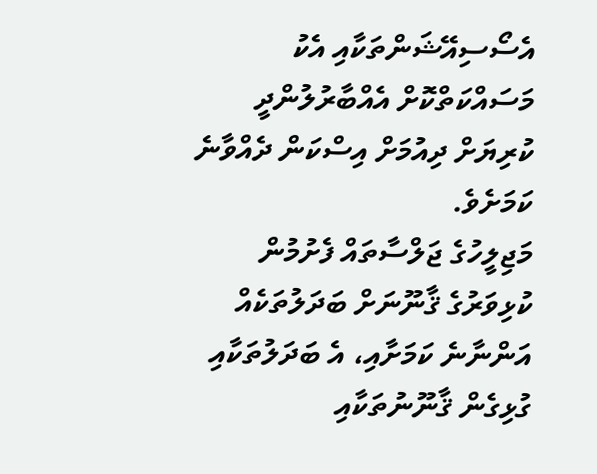އެސޯސިއޭޝަންތަކާއި އެކު މަސައްކަތްކޮށް އެއްބާރުލުންދީ ކުރިޔަށް ދިއުމަށް އިސްކަން ދެއްވާނެ ކަމަށެވެ.
މަޖިލީހުގެ ޖަލްސާތައް ފެށުމުން ކުޅިވަރުގެ ޤާނޫނަށް ބަދަލުތަކެއް އަންނާނެ ކަމަށާއި، އެ ބަދަލުތަކާއި ގުޅިގެން ޤާނޫނުތަކާއި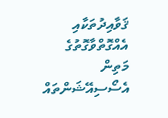ޤަވާއިދުތަކާއި އެއްގޮތްވާގޮތުގެ މަތިން އެސޯސިއޭޝަންތައް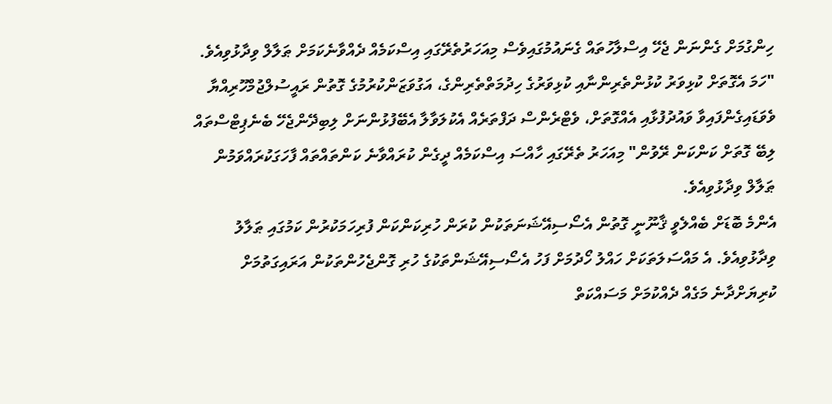ހިންގުމަށް ގެންނަން ޖެހޭ އިސްލާހުތައް ގެނައުމުގައިވެސް މިއަހަރުތެރޭގައި އިސްކަމެއް ދެއްވާނެކަމަށް ޠަލާލް ވިދާޅުވިއެވެ.
"ހަމަ އެގޮތަށް ކުޅިވަރު ކުޅުންތެރިންނާއި ކުޅިވަރުގެ ހިދުމަތްތެރިންގެ، އަގުވަޒަންކުރުމުގެ ގޮތުން ރައީސުލްޖުމްހޫރިއްޔާ ވެވަޑައިގެންފައިވާ ވައުދުފުޅާއި އެއްގޮތަށް، ވެޓްރެންސް ދަފްތަރެއް އެކުލަވާލާ އެބޭފުޅުންނަށް ލިބިދޭންޖެހޭ ބެނެޕިޓްސްތައް ލިބޭ ގޮތަށް ކަންކަން ރޭވުން" މިއަހަރު ތެރޭގައި ހާއްސަ އިސްކަމެއް ދީގެން ކުރައްވާނެ ކަންތައްތައް ފާހަގަކުރައްވަމުން ޠަލާލް ވިދާޅުވިއެވެ.
އެންމެ ބޮޑަށް ބެއްލެވީ ޤާނޫނީ ގޮތުން އެސޯސިއޭޝަނަތަކުން ކުރަން ހުރިކަންކަން ފުރިހަމަކުރުން ކަމުގައި ޠަލާލު ވިދާޅުވިއެވެ. އެ މައްސަލަތަކަށް ހައްލު ހޯދުމަށް ފަހު އެސޯސިއޭޝަންތަކުގެ ހުރި ގޮންޖެހުންތަކުން އަރައިގަތުމަށް ކުރިޔަށްދާނެ މަގެއް ދެއްކުމަށް މަސައްކަތް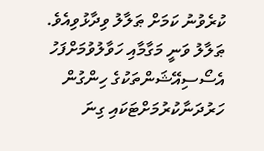ކުރެވުނު ކަމަށް ޠަލާލު ވިދާޅުވިއެވެ.
ޠަލާލު ވަނީ މަގާމާއި ހަވާލުވުމަށްފަހު އެސޯސިއޭޝަންތަކުގެ ހިންގުން ހަރުދަނާކުރުމަށްޓަކައި ގިނަ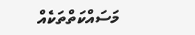މަސައްކަތްތަކެއް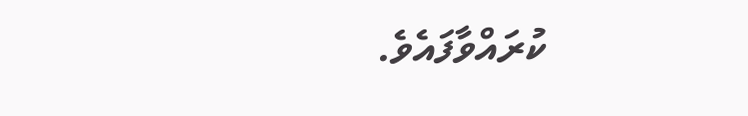ކުރައްވާފައެވެ.